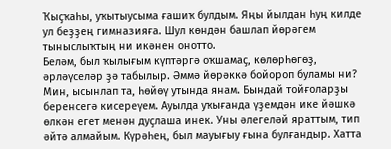Ҡыҫҡаһы, уҡытыусыма ғашиҡ булдым. Яңы йылдан һуң килде ул беҙҙең гимназияға. Шул көндән башлап йөрәгем тыныслыҡтың ни икәнен онотто.
Беләм, был ҡылығым күптәргә оҡшамаҫ, көлөрһөгөҙ, әрләүселәр ҙә табылыр. Әммә йөрәккә бойороп буламы ни? Мин, ысынлап та, һөйөү утында янам. Бындай тойғоларҙы беренсегә кисереүем. Ауылда уҡығанда үҙемдән ике йәшкә өлкән егет менән дуҫлаша инек. Уны әлегеләй яраттым, тип әйтә алмайым. Күрәһең, был мауығыу ғына булғандыр. Хатта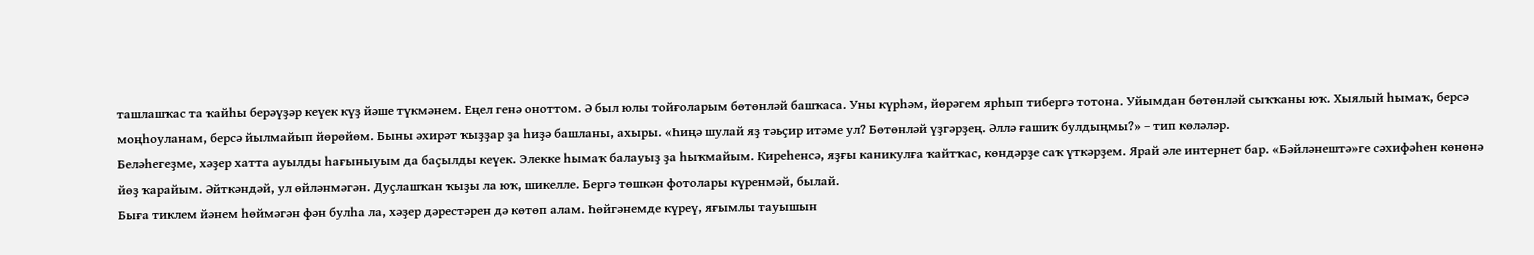ташлашҡас та ҡайһы берәүҙәр кеүек күҙ йәше түкмәнем. Еңел генә оноттом. Ә был юлы тойғоларым бөтөнләй башҡаса. Уны күрһәм, йөрәгем ярһып тибергә тотона. Уйымдан бөтөнләй сыҡҡаны юҡ. Хыялый һымаҡ, берсә моңһоуланам, берсә йылмайып йөрөйөм. Быны әхирәт ҡыҙҙар ҙа һиҙә башланы, ахыры. «Һиңә шулай яҙ тәьҫир итәме ул? Бөтөнләй үҙгәрҙең. Әллә ғашиҡ булдыңмы?» – тип көләләр.
Беләһегеҙме, хәҙер хатта ауылды һағыныуым да баҫылды кеүек. Элекке һымаҡ балауыҙ ҙа һыҡмайым. Киреһенсә, яҙғы каникулға ҡайтҡас, көндәрҙе саҡ үткәрҙем. Ярай әле интернет бар. «Бәйләнештә»ге сәхифәһен көнөнә йөҙ ҡарайым. Әйткәндәй, ул өйләнмәгән. Дуҫлашҡан ҡыҙы ла юҡ, шикелле. Бергә төшкән фотолары күренмәй, былай.
Быға тиклем йәнем һөймәгән фән булһа ла, хәҙер дәрестәрен дә көтөп алам. Һөйгәнемде күреү, яғымлы тауышын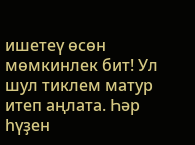ишетеү өсөн мөмкинлек бит! Ул шул тиклем матур итеп аңлата. Һәр һүҙен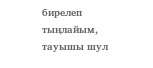бирелеп тыңлайым, тауышы шул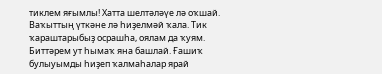тиклем яғымлы! Хатта шелтәләүе лә оҡшай. Ваҡыттың үткәне лә һиҙелмәй ҡала. Тик ҡараштарыбыҙ осрашһа, оялам да ҡуям. Биттәрем ут һымаҡ яна башлай. Ғашиҡ булыуымды һиҙеп ҡалмаһалар ярай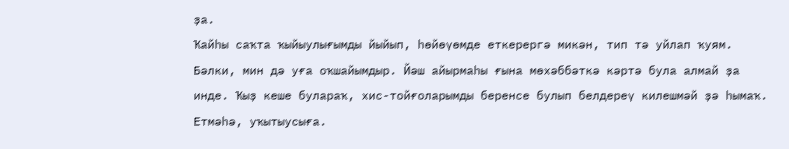ҙа.
Ҡайһы саҡта ҡыйыулығымды йыйып, һөйөүөмде еткерергә микән, тип тә уйлап ҡуям. Бәлки, мин дә уға оҡшайымдыр. Йәш айырмаһы ғына мөхәббәткә кәртә була алмай ҙа инде. Ҡыҙ кеше булараҡ, хис-тойғоларымды беренсе булып белдереү килешмәй ҙә һымаҡ. Етмәһә, уҡытыусыға.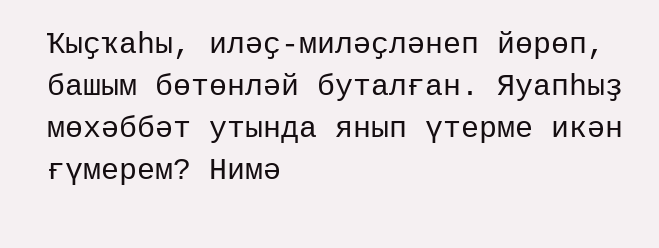Ҡыҫҡаһы, иләҫ-миләҫләнеп йөрөп, башым бөтөнләй буталған. Яуапһыҙ мөхәббәт утында янып үтерме икән ғүмерем? Нимә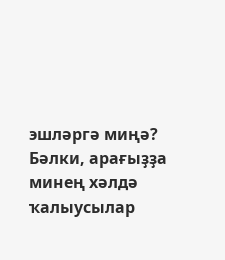эшләргә миңә? Бәлки, арағыҙҙа минең хәлдә ҡалыусылар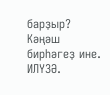барҙыр? Кәңәш бирһәгеҙ ине.
ИЛҮЗӘ.